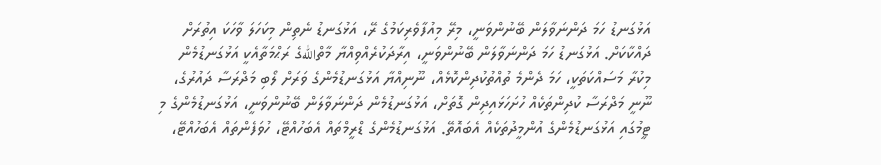އަޅުގަނޑު ހަމަ ދަންނަވާލަން ބޭނުންވަނީ، މިރޭ މިއުފާވެރިކަމުގެ ރޭ، އަޅުގަނޑު ނެތިން މިކަހަލަ ވާހަކަ އިތުރަށް ދައްކާކަށް. އަޅުގަނޑު ހަމަ ދަންނަވާލަން ބޭނުންވަނީ، އިރާދަކުރެއްވިއްޔާ މާތްاللهގެ ރަޙްމަތާއެކީ އަޅުގަނޑުމެން މިކުރާ މަސައްކަތަކީ، ހަމަ ދެންމެ ތުއްތުކުދިންކޮޅެއް، ނޫނިއްޔާ އަޅުގަނޑުމެންގެ ވަރަށް ލޯބި މަދްރަސާ ދައުރުގެ، ނޫނީ މަދްރަސާ ކުދިންތަކެއް ހުށަހަޅައިދިން ގޮތަށް، އަޅުގަނޑުމެން ދަންނަވާލަން ބޭނުންވަނީ، އަޅުގަނޑުމެންގެ މި ޓީމުގައި އަޅުގަނޑުމެންގެ އުންމީދުތަކެއް އެބައޮތޭ. އަޅުގަނޑުމެންގެ ޑްރީމްތައް އެބަހުއްޓޭ، ހުވަފެންތައް އެބަހުއްޓޭ،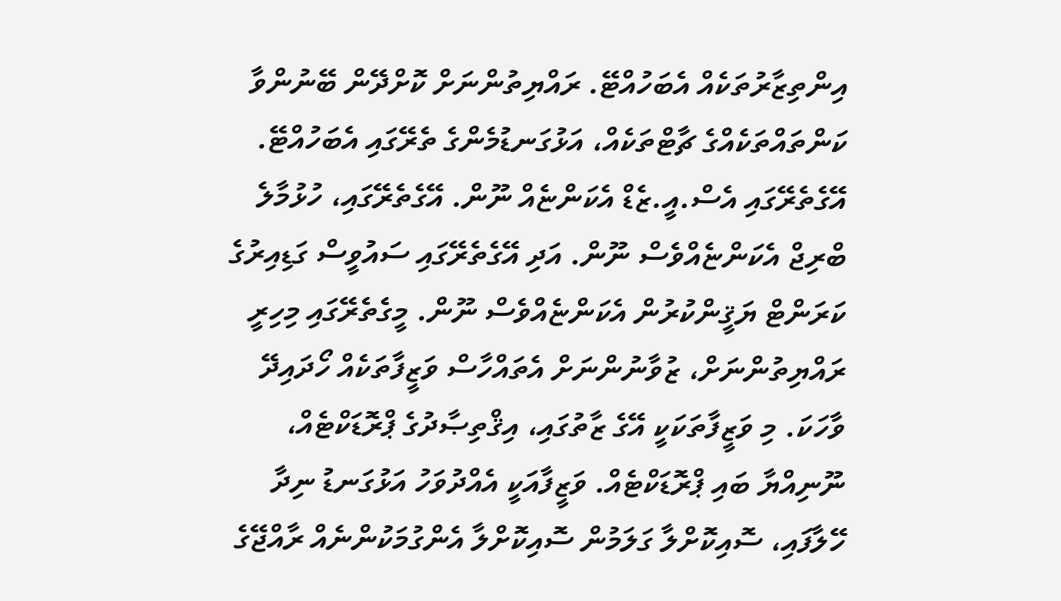އިންތިޒާރުތަކެއް އެބަހުއްޓޭ. ރައްޔިތުންނަށް ކޮށްދޭން ބޭނުންވާ ކަންތައްތަކެއްގެ ޗާޓްތަކެއް، އަޅުގަނޑުމެންގެ ތެރޭގައި އެބަހުއްޓޭ. އޭގެތެރޭގައި އެސް.އީ.ޒެޑް އެކަންޏެއް ނޫން. އޭގެތެރޭގައި، ހުޅުމާލެ ބްރިޖް އެކަންޏެއްވެސް ނޫން. އަދި އޭގެތެރޭގައި ސައުވީސް ގަޑިއިރުގެ ކަރަންޓް ޔަޤީންކުރުން އެކަންޏެއްވެސް ނޫން. މީގެތެރޭގައި މިހިރީ ރައްޔިތުންނަށް، ޒުވާނުންނަށް އެތައްހާސް ވަޒީފާތަކެއް ހޯދައިދޭ ވާހަކަ. މި ވަޒީފާތަކަކީ އޭގެ ޒާތުގައި، އިޤްތިޞާދުގެ ޕްރޮޑަކްޓެއް، ނޫނިއްޔާ ބައި ޕްރޮޑަކްޓެއް. ވަޒީފާއަކީ އެއްދުވަހު އަޅުގަނޑު ނިދާ ހޭލާފައި، ސޮއިކޮށްލާ ގަލަމުން ސޮއިކޮށްލާ އެންގުމަކުންނެއް ރާއްޖޭގެ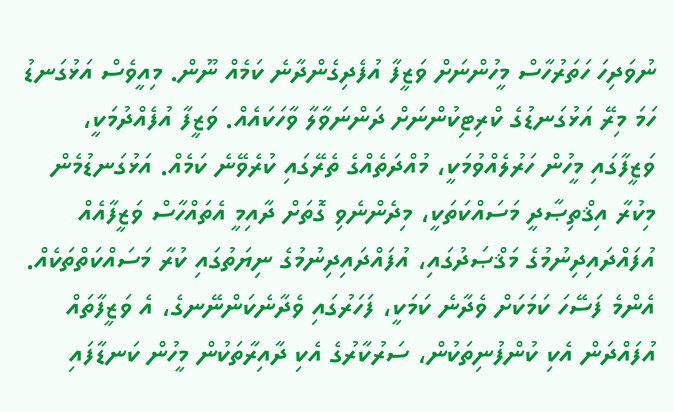ނުވަދިހަ ހަތަރުހާސް މީހުންނަށް ވަޒީފާ އުފެދިގެންދާނެ ކަމެއް ނޫން. މިއީވެސް އަޅުގަނޑު ހަމަ މިރޭ އަޅުގަނޑުގެ ކްރިޓިކުންނަށް ދަންނަވާލާ ވާހަކައެއް. ވަޒީފާ އުފެއްދުމަކީ، ވަޒީފާގައި މީހުން ހަރުލެއްވުމަކީ، މުއްދަތެއްގެ ތެރޭގައި ކުރެވޭނެ ކަމެއް. އަޅުގަނޑުމެން މިކުރާ އިޤްތިޞާދީ މަސައްކަތަކީ، މިދެންނެވި ގޮތަށް ދާއިމީ އެތައްހާސް ވަޒީފާއެއް އުފައްދައިދިނުމުގެ މަޤްޞަދުގައި، އުފައްދައިދިނުމުގެ ނިޔަތުގައި ކުރާ މަސައްކަތްތަކެއް. އެންމެ ފަސޭހަ ކަމަކަށް ވެދާނެ ކަމަކީ، ފަހަރުގައި ވެދާނެކަންނޭނގެ، އެ ވަޒީފާތައް އުފައްދަން އެކި ކުންފުނިތަކުން، ސަރުކާރުގެ އެކި ދާއިރާތަކުން މީހުން ކަނޑާފައި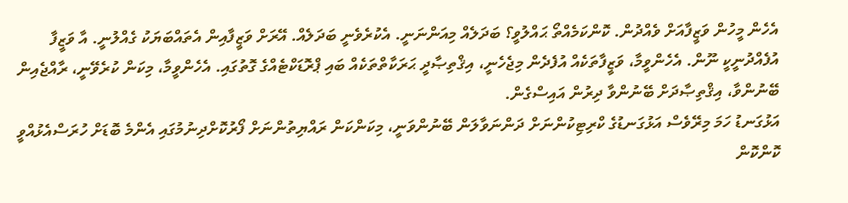އެހެން މީހުން ވަޒީފާއަށް ވެއްދުން. ކޮންކަމެއްތޯ ޙައްލުވީ؟ ބަދަލެއް މިއަންނަނީ. އެކުރެވެނީ ބަދަލެއް. އޭރަށް ވަޒީފާއިން އެތައްބަޔަކު ގެއްލުނީ. އާ ވަޒީފާ އުފެއްދުނީކީ ނޫން. އެހެންވީމާ، ވަޒީފާތަކެއް އުފެދެން މިޖެހެނީ، އިޤްތިޞާދީ ޙަރަކާތްތަކެއް ބައި ޕްރޮޑަކްޓެއްގެ ގޮތުގައި. އެހެންވީމާ، މިކަން ކުރެވޭނީ، ރާއްޖެއިން ބޭނުންވާ، އިޤްތިޞާދަށް ބޭނުންވާ ދިރުން އައިސްގެން.
އަޅުގަނޑު ހަމަ މިރޭވެސް އަޅުގަނޑުގެ ކްރިޓިކުންނަށް ދަންނަވާލަން ބޭނުންވަނީ، މިކަންކަން ރައްޔިތުންނަށް ފޯރުކޮށްދިނުމުގައި އެންމެ ބޮޑަށް ހުރަސްއެޅުއްވީ ކޮންކޮން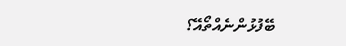ބޭފުޅުންނެއްތޯއޭ؟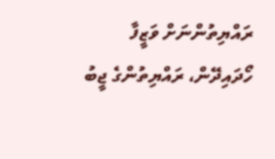ރައްޔިތުންނަށް ވަޒީފާ ހޯދައިދޭން، ރައްޔިތުންގެ ޖީބު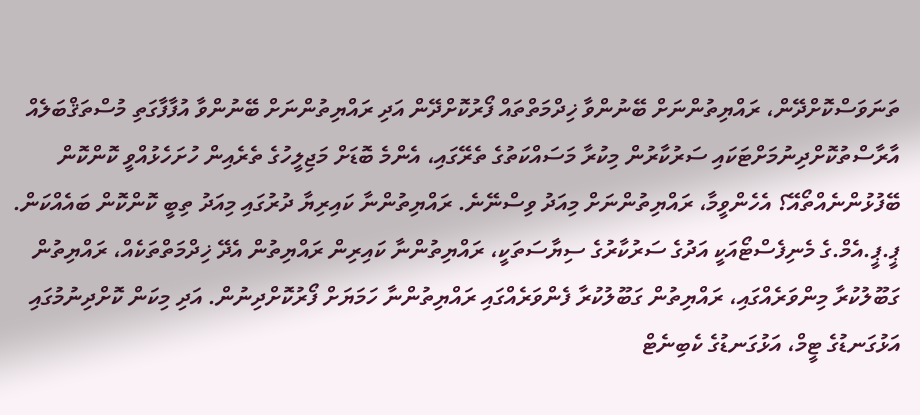ތަނަވަސްކޮށްދޭން، ރައްޔިތުންނަށް ބޭނުންވާ ޚިދްމަތްތައް ފޯރުކޮށްދޭން އަދި ރައްޔިތުންނަށް ބޭނުންވާ އުފާފާގަތި މުސްތަޤްބަލެއް އާރާސްތުކޮށްދިނުމަށްޓަކައި ސަރުކާރުން މިކުރާ މަސައްކަތުގެ ތެރޭގައި، އެންމެ ބޮޑަށް މަޖިލީހުގެ ތެރެއިން ހުށަހެޅުއްވީ ކޮންކޮން ބޭފުޅުންނެއްތޯއޭ؟ އެހެންވީމާ، ރައްޔިތުންނަށް މިއަދު ވިސްނޭނެ. ރައްޔިތުންނާ ކައިރިޔާ ދުރުގައި މިއަދު ތިބީ ކޮންކޮން ބައެއްކަން. ޕީ.ޕީ.އެމް.ގެ މެނިފެސްޓޯއަކީ އަދުގެ ސަރުކާރުގެ ސިޔާސަތަކީ، ރައްޔިތުންނާ ކައިރިން ރައްޔިތުން އެދޭ ޚިދްމަތްތަކެއް، ރައްޔިތުން ގަބޫލުކުރާ މިންވަރެއްގައި، ރައްޔިތުން ގަބޫލުކުރާ ފެންވަރެއްގައި ރައްޔިތުންނާ ހަމަޔަށް ފޯރުކޮށްދިނުން. އަދި މިކަން ކޮށްދިނުމުގައި އަޅުގަނޑުގެ ޓީމް، އަޅުގަނޑުގެ ކެބިނެޓް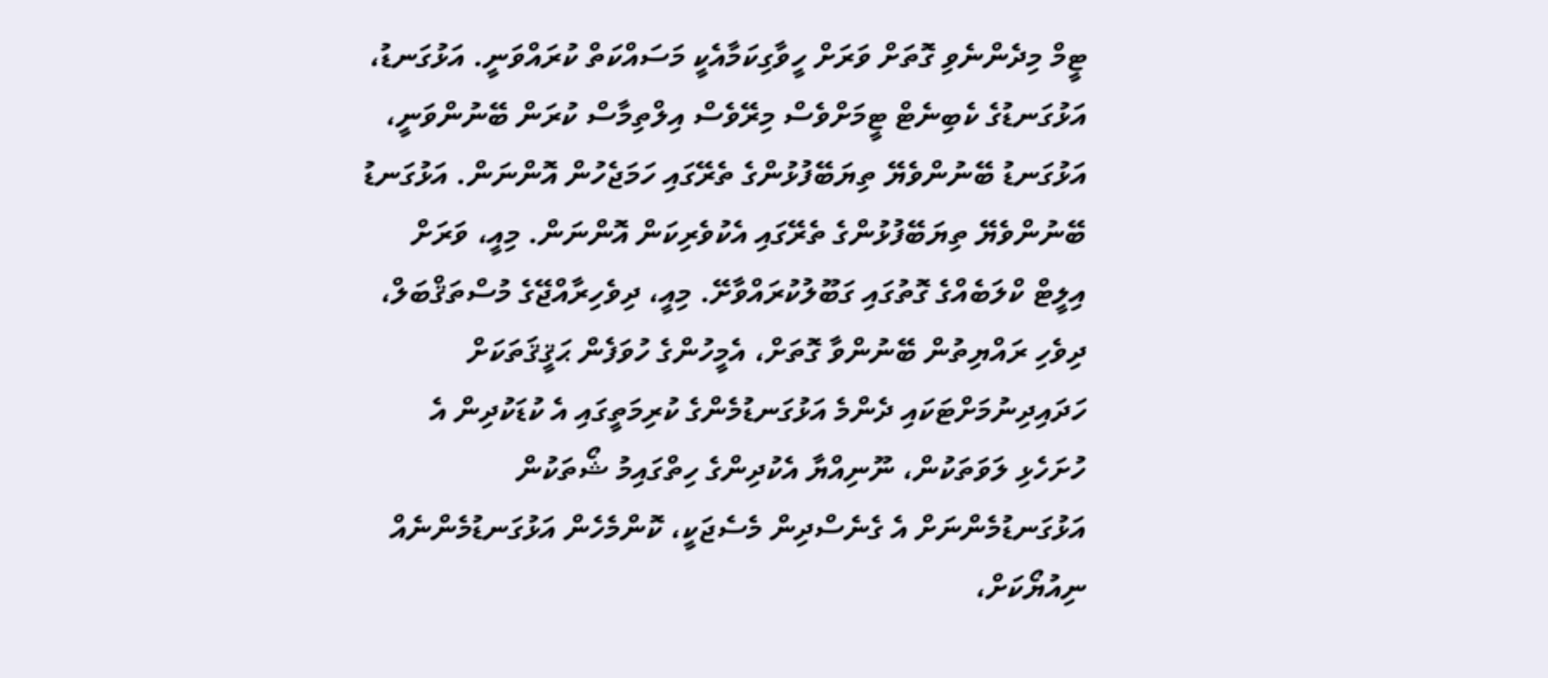ޓީމް މިދެންނެވި ގޮތަށް ވަރަށް ހީވާގިކަމާއެކީ މަސައްކަތް ކުރައްވަނީ. އަޅުގަނޑު، އަޅުގަނޑުގެ ކެބިނެޓް ޓީމަށްވެސް މިރޭވެސް އިލްތިމާސް ކުރަން ބޭނުންވަނީ، އަޅުގަނޑު ބޭނުންވެޔޭ ތިޔަބޭފުޅުންގެ ތެރޭގައި ހަމަޖެހުން އޮންނަން. އަޅުގަނޑު ބޭނުންވެޔޭ ތިޔަބޭފުޅުންގެ ތެރޭގައި އެކުވެރިކަން އޮންނަން. މިއީ، ވަރަށް އިލީޓް ކްލަބެއްގެ ގޮތުގައި ގަބޫލުކުރައްވާށޭ. މިއީ، ދިވެހިރާއްޖޭގެ މުސްތަޤްބަލް، ދިވެހި ރައްޔިތުން ބޭނުންވާ ގޮތަށް، އެމީހުންގެ ހުވަފެން ޙަޤީޤަތަކަށް ހަދައިދިނުމަށްޓަކައި ދެންމެ އަޅުގަނޑުމެންގެ ކުރިމަތީގައި އެ ކުޑަކުދިން އެ ހުށަހެޅި ލަވަތަކުން، ނޫނިއްޔާ އެކުދިންގެ ހިތްގައިމު ޝޯތަކުން އަޅުގަނޑުމެންނަށް އެ ގެނެސްދިން މެސެޖަކީ، ކޮންމެހެން އަޅުގަނޑުމެންނެއް ނިއުޔޯކަށް،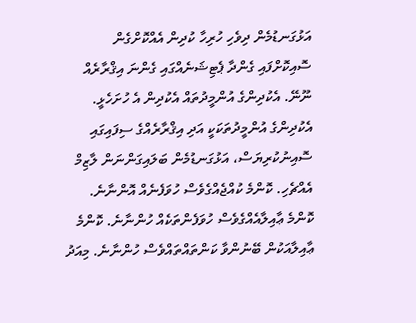އަޅުގަނޑުމެން ދިވެހި ހުރިހާ ކުދިން އެއްކޮށްގެން ސޮއިކޮށްފައި ގެންދާ ޕެޓިޝަނެއްގައި ގެންނަ އިޤްރާރެއް ނޫނޭ. އެކުދިންގެ އުންމީދުތައް އެކުދިން އެ ހުށަހެޅީ. އެކުދިންގެ އުންމީދުތަކަކީ އަދި އިޤްރާރެއްގެ ސިފައިގައި ސޮއިނުކުރިޔަސް، އަޅުގަނޑުމެން ބަލައިގަންނަން ލާޒިމް އެއްޗެހި. ކޮންމެ ކުއްޖެއްގެވެސް ހުވަފެނެއް އޮންނާނެ. ކޮންމެ ޢާއިލާއެއްގެވެސް ހުވަފެންތަކެއް ހުންނާނެ. ކޮންމެ ޢާއިލާއަކުން ބޭނުންވާ ކަންތައްތައްވެސް ހުންނާނެ. މިއަދު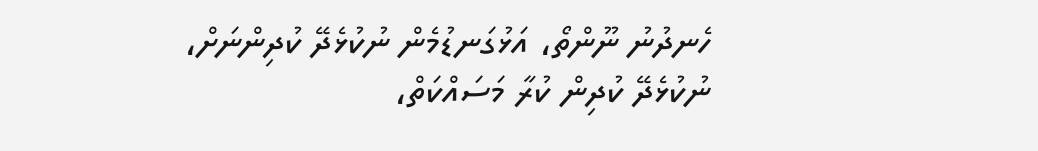ހެނދުނު ނޫންތޯ، އަޅުގަނޑުމެން ނުކުޅެދޭ ކުދިންނަށް، ނުކުޅެދޭ ކުދިން ކުރާ މަސައްކަތް،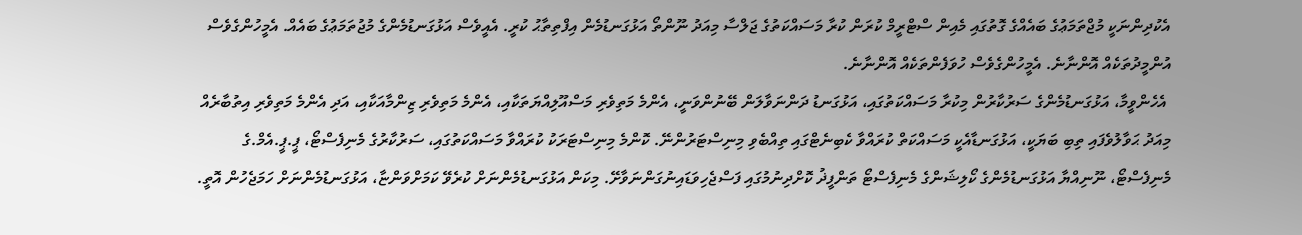އެކުދިންނަކީ މުޖްތަމަޢުގެ ބައެއްގެ ގޮތުގައި މެއިން ސްޓްރީމް ކުރަން ކުރާ މަސައްކަތުގެ ޖަލްސާ މިއަދު ނޫންތޯ އަޅުގަނޑުމެން އިފްތިތާޙު ކުރީ. އެއީވެސް އަޅުގަނޑުމެންގެ މުޖުތަމަޢުގެ ބައެއް. އެމީހުންގެވެސް އުންމީދުތަކެއް އޮންނާނެ. އެމީހުންގެވެސް ހުވަފެންތަކެއް އޮންނާނެ.
 އެހެންވީމާ، އަޅުގަނޑުމެންގެ ސަރުކާރުން މިކުރާ މަސައްކަތުގައި، އަޅުގަނޑު ދަންނަވާލަން ބޭނުންވަނީ، އެންމެ މަތިވެރި މަސްއޫލިއްޔަތަކާއި، އެންމެ މަތިވެރި ޒިންމާއަކާއި، އަދި އެންމެ މަތިވެރި އިތުބާރެއް މިއަދު ޙަވާލުވެފައި ތިބި ބަޔަކީ، އަޅުގަނޑާއެކީ މަސައްކަތް ކުރައްވާ ކެބިނެޓްގައި ތިއްބެވި މިނިސްޓަރުންނޭ. ކޮންމެ މިނިސްޓަރަކު ކުރައްވާ މަސައްކަތުގައި، ސަރުކާރުގެ މެނިފެސްޓޯ، ޕީ.ޕީ.އެމް.ގެ މެނިފެސްޓޯ، ނޫނިއްޔާ އަޅުގަނޑުމެންގެ ކޯލިޝަންގެ މެނިފެސްޓޯ ތަންފީޛު ކޮށްދިނުމުގައި ފަސްޖެހިވަޑައިނުގަންނަވާށޭ. މިކަން އަޅުގަނޑުމެންނަށް ކުރެވޭ ކަމަށްވަންޏާ، އަޅުގަނޑުމެންނަށް ހަމަޖެހުން އޮތީ.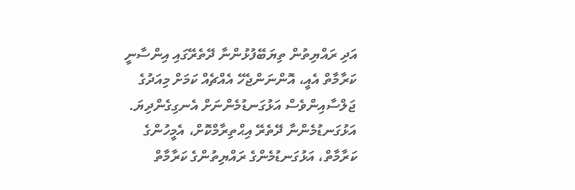އަދި ރައްޔިތުން ތިޔަބޭފުޅުންނާ ދޭތެރޭގައި އިންސާނީ ކަރާމާތް އެއީ، އޮންނަންޖެހޭ އެއްޗެއް ކަމަށް މިއަދުގެ ޖަލްސާއިންވެސް އަޅުގަނޑުމެންނަށް އެނގިގެންދިޔަ. އަޅުގަނޑުމެންނާ ދޭތެރޭ އިޙްތިރާމްކޮށް، އެމީހުންގެ ކަރާމާތް، އަޅުގަނޑުމެންގެ ރައްޔިތުންގެ ކަރާމާތް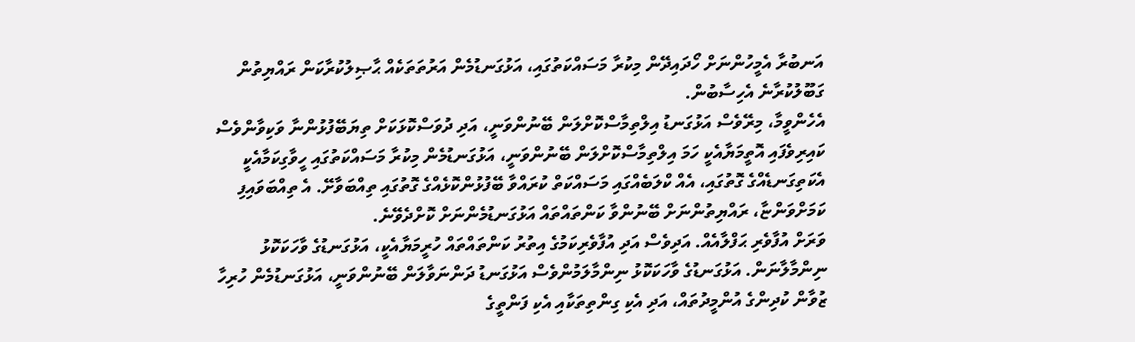އަނބުރާ އެމީހުންނަށް ހޯދައިދޭން މިކުރާ މަސައްކަތުގައި، އަޅުގަނޑުމެން އަރުތަތަކެއް ޙާޞިލުކުރާކަން ރައްޔިތުން ގަބޫލުކުރާނެ އެހިސާބުން.
އެހެންވީމާ، މިރޭވެސް އަޅުގަނޑު އިލްތިމާސްކޮށްލަން ބޭނުންވަނީ، އަދި ދުވަސްކޮޅަކަށް ތިޔަބޭފުޅުންނާ ވަކިވާންވެސް ކައިރިވެފައި އޮތީމަޔާއެކީ ހަމަ އިލްތިމާސްކޮށްލަން ބޭނުންވަނީ، އަޅުގަނޑުމެން މިކުރާ މަސައްކަތުގައި ހީވާގިކަމާއެކީ އެކަތިގަނޑެއްގެ ގޮތުގައި، އެއް ކްލަބެއްގައި މަސައްކަތް ކުރައްވާ ބޭފުޅުންކޮޅެއްގެ ގޮތުގައި ތިއްބަވާށޭ. އެ ތިއްބަވައިފި ކަމަށްވަންޏާ، ރައްޔިތުންނަށް ބޭނުންވާ ކަންތައްތައް އަޅުގަނޑުމެންނަށް ކޮށްދެވޭނެ.
ވަރަށް އުފާވެރި ޙަފްލާއެއް. އަދިވެސް އަދި އުފާވެރިކަމުގެ އިތުރު ކަންތައްތައް ހުރީމަޔާއެކީ، އަޅުގަނޑުގެ ވާހަކަކޮޅު ނިންމާލާނަން. އަޅުގަނޑުގެ ވާހަކަކޮޅު ނިންމާލަމުންވެސް އަޅުގަނޑު ދަންނަވާލަން ބޭނުންވަނީ، އަޅުގަނޑުމެން ހުރިހާ ޒުވާން ކުދިންގެ އުންމީދުތައް، އަދި އެކި ގިންތިތަކާއި އެކި ފަންތީގެ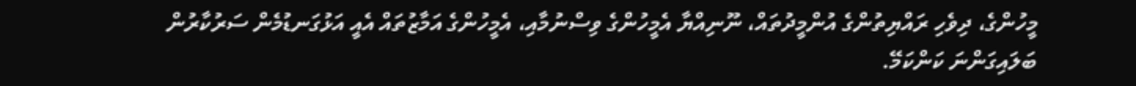މީހުންގެ، ދިވެހި ރައްޔިތުންގެ އުންމީދުތައް، ނޫނިއްޔާ އެމީހުންގެ ވިސްނުމާއި، އެމީހުންގެ އަމާޒުތައް އެއީ އަޅުގަނޑުމެން ސަރުކާރުން ބަލައިގަންނަ ކަންކަމޭ.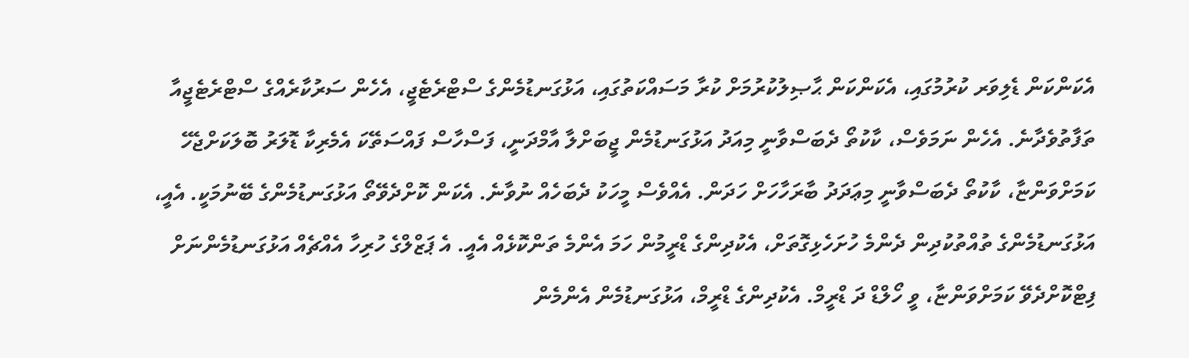އެކަންކަން ޑެލިވަރ ކުރުމުގައި، އެކަންކަން ޙާޞިލުކުރުމަށް ކުރާ މަސައްކަތުގައި، އަޅުގަނޑުމެންގެ ސްޓްރެޓެޖީ، އެހެން ސަރުކާރެއްގެ ސްޓްރެޓެޖީއާ ތަފާތުވެދާނެ. އެހެން ނަމަވެސް، ކާކުތޯ ދެބަސްވާނީ މިއަދު އަޅުގަނޑުމެން ޖީބަށްލާ އާމްދަނީ، ފަސްހާސް ފައްސަތޭކަ އެމެރިކާ ޑޮލަރު ބޮލަކަށްޖެހޭ ކަމަށްވަންޏާ، ކާކުތޯ ދެބަސްވާނީ މިޢަދަދު ބާރަހާހަށް ހަދަން. އެއްވެސް މީހަކު ދެބަހެއް ނުވާނެ. އެކަން ކޮށްދެވޭތޯ އަޅުގަނޑުމެންގެ ބޭނުމަކީ. އެއީ، އަޅުގަނޑުމެންގެ ތުއްތުކުދިން ދެންމެ ހުށަހެޅިގޮތަށް، އެކުދިންގެ ޑްރީމުން ހަމަ އެންމެ ތަންކޮޅެއް އެއީ. އެ ޕަޒްލްގެ ހުރިހާ އެއްޗެއް އަޅުގަނޑުމެންނަށް ފިޓްކޮށްދެވޭ ކަމަށްވަންޏާ، ވީ ހޯލްޑް ދަ ޑްރީމް. އެކުދިންގެ ޑްރީމް، އަޅުގަނޑުމެން އެންމެން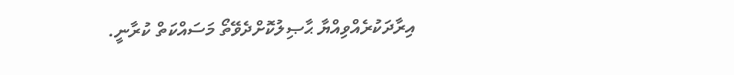އިރާދަކުރެއްވިއްޔާ ޙާޞިލުކޮށްދެވޭތޯ މަސައްކަތް ކުރާނީ.